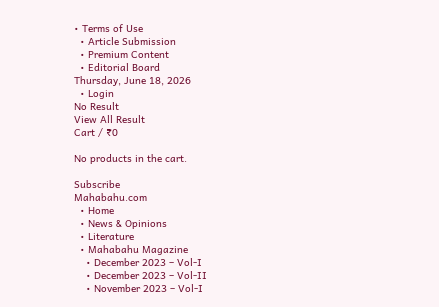• Terms of Use
  • Article Submission
  • Premium Content
  • Editorial Board
Thursday, June 18, 2026
  • Login
No Result
View All Result
Cart / ₹0

No products in the cart.

Subscribe
Mahabahu.com
  • Home
  • News & Opinions
  • Literature
  • Mahabahu Magazine
    • December 2023 – Vol-I
    • December 2023 – Vol-II
    • November 2023 – Vol-I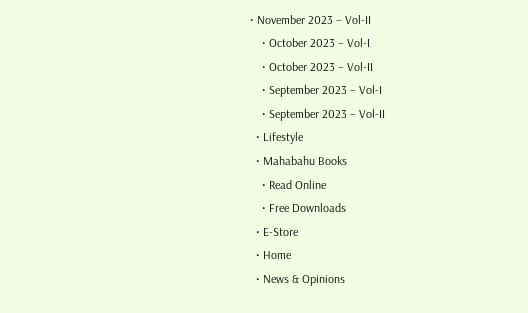• November 2023 – Vol-II
    • October 2023 – Vol-I
    • October 2023 – Vol-II
    • September 2023 – Vol-I
    • September 2023 – Vol-II
  • Lifestyle
  • Mahabahu Books
    • Read Online
    • Free Downloads
  • E-Store
  • Home
  • News & Opinions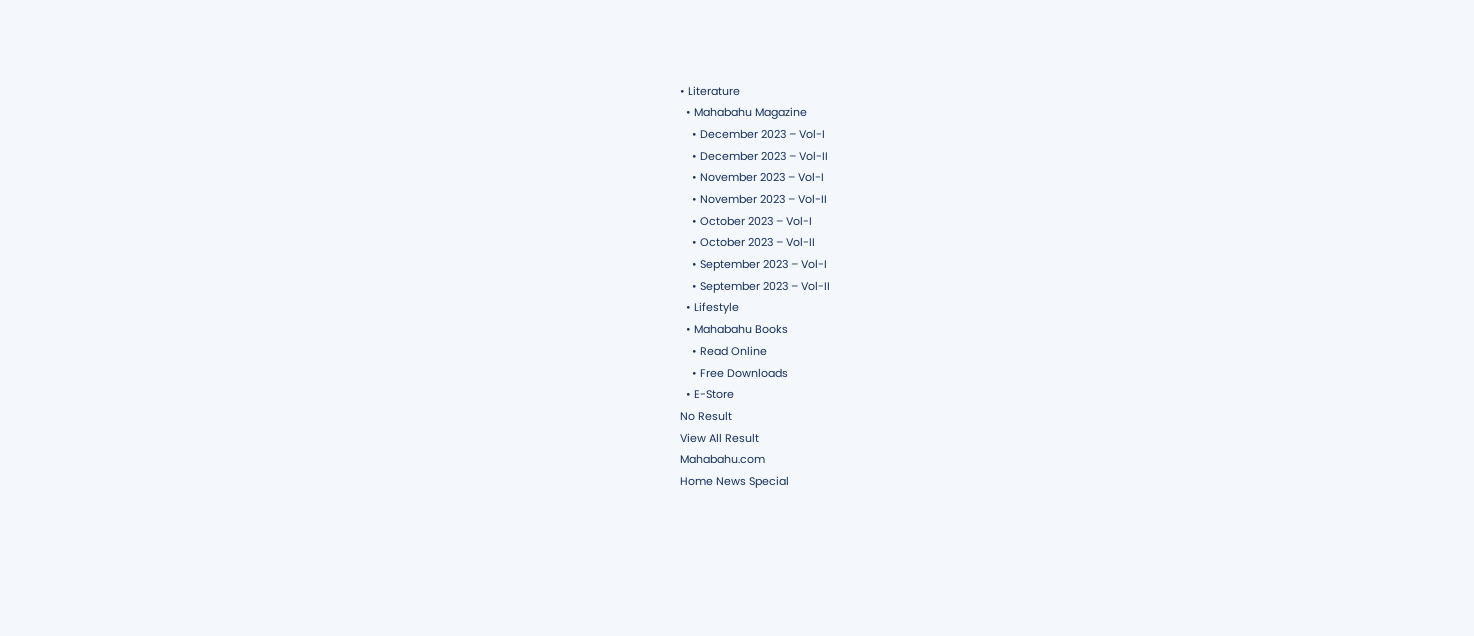• Literature
  • Mahabahu Magazine
    • December 2023 – Vol-I
    • December 2023 – Vol-II
    • November 2023 – Vol-I
    • November 2023 – Vol-II
    • October 2023 – Vol-I
    • October 2023 – Vol-II
    • September 2023 – Vol-I
    • September 2023 – Vol-II
  • Lifestyle
  • Mahabahu Books
    • Read Online
    • Free Downloads
  • E-Store
No Result
View All Result
Mahabahu.com
Home News Special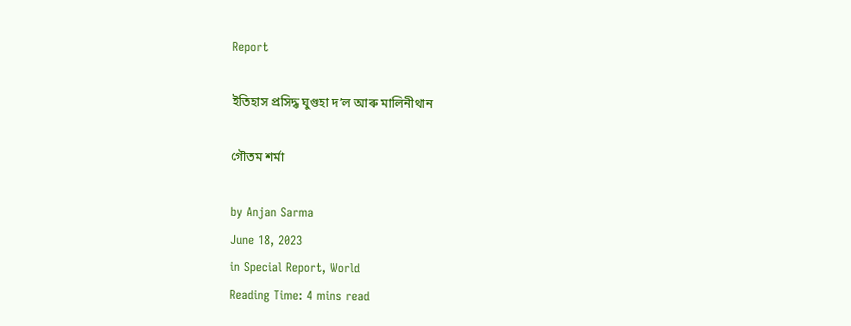Report

ইতিহাস প্ৰসিদ্ধ ঘুগুহা দ’ল আৰু মালিনীথান

গৌতম শৰ্মা

by Anjan Sarma
June 18, 2023
in Special Report, World
Reading Time: 4 mins read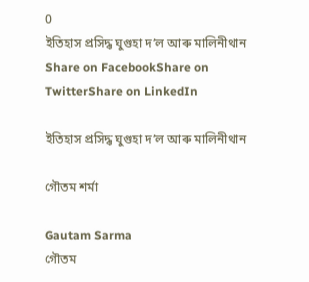0
ইতিহাস প্ৰসিদ্ধ ঘুগুহা দ’ল আৰু মালিনীথান
Share on FacebookShare on TwitterShare on LinkedIn

ইতিহাস প্ৰসিদ্ধ ঘুগুহা দ’ল আৰু মালিনীথান

গৌতম শৰ্মা

Gautam Sarma
গৌতম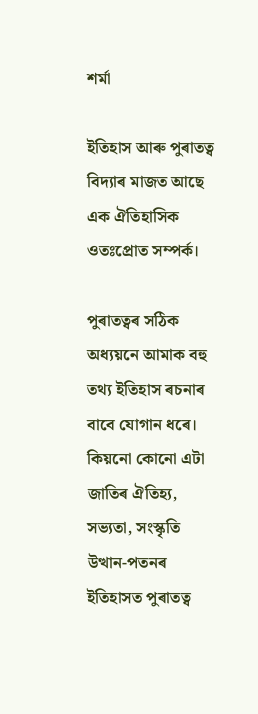শৰ্মা

ইতিহাস আৰু পুৰাতত্ব বিদ্যাৰ মাজত আছে এক ঐতিহাসিক ওতঃপ্ৰোত সম্পৰ্ক।

পুৰাতত্বৰ সঠিক অধ্যয়নে আমাক বহু তথ্য ইতিহাস ৰচনাৰ বাবে যোগান ধৰে। কিয়নো কোনো এটা জাতিৰ ঐতিহ্য, সভ্যতা, সংস্কৃতি উত্থান-পতনৰ ইতিহাসত পুৰাতত্ব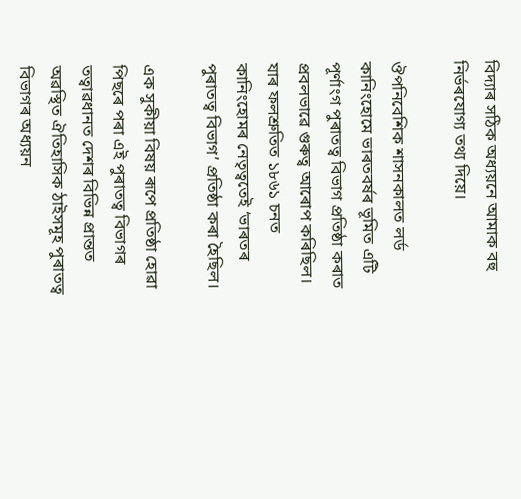বিদ্যাৰ সঠিক অধ্যয়নে আমাক বহু নিৰ্ভৰযোগ্য তথ্য দিয়ে।

ঔপনিবেশিক শাসনকালত লৰ্ড কানিংহোমে ভাৰতবৰ্ষৰ ভূমিত এটি পূৰ্ণাংগ পুৰাতত্ব বিভাগ প্ৰতিষ্ঠা কৰাত প্ৰবলভাৱে গুৰুত্ব আৰোপ কৰিছিল। যাৰ ফলশ্ৰুতিত ১৮৬১ চনত কানিংহোমৰ নেতৃত্বতেই ‘ভাৰতৰ পুৰাতত্ব বিভাগ’ প্ৰতিষ্ঠা কৰা হৈছিল।

এক সুকীয়া বিষয় ৰূপে প্ৰতিষ্ঠা হোৱা পিছৰে পৰা এই পুৰাতত্ব বিভাগৰ তত্বাৱধানত দেশৰ বিভিন্ন প্ৰান্তত অৱস্থিত ঐতিহাসিক ঠাইসমূহ পুৰাতত্ব বিভাগৰ অধ্যয়ন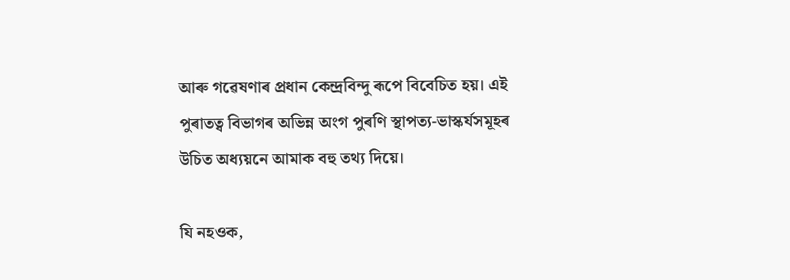আৰু গৱেষণাৰ প্ৰধান কেন্দ্ৰবিন্দু ৰূপে বিবেচিত হয়। এই পুৰাতত্ব বিভাগৰ অভিন্ন অংগ পুৰণি স্থাপত্য-ভাস্কৰ্যসমূহৰ উচিত অধ্যয়নে আমাক বহু তথ্য দিয়ে।

যি নহওক,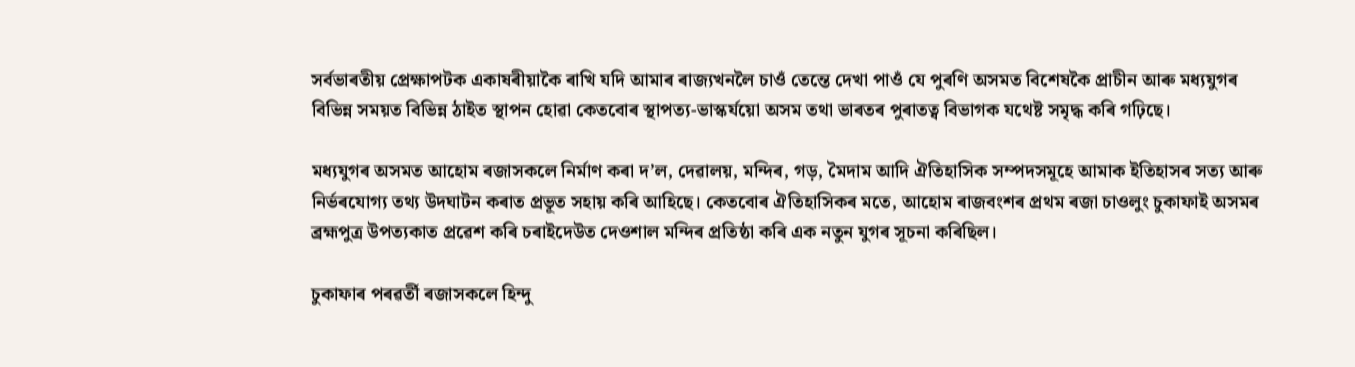সৰ্বভাৰতীয় প্ৰেক্ষাপটক একাষৰীয়াকৈ ৰাখি যদি আমাৰ ৰাজ্যখনলৈ চাওঁ তেন্তে দেখা পাওঁ যে পুৰণি অসমত বিশেষকৈ প্ৰাচীন আৰু মধ্যযুগৰ বিভিন্ন সময়ত বিভিন্ন ঠাইত স্থাপন হোৱা কেতবোৰ স্থাপত্য-ভাস্কৰ্যয়ো অসম তথা ভাৰতৰ পুৰাতত্ব বিভাগক যথেষ্ট সমৃদ্ধ কৰি গঢ়িছে।

মধ্যযুগৰ অসমত আহোম ৰজাসকলে নিৰ্মাণ কৰা দ’ল, দেৱালয়, মন্দিৰ, গড়, মৈদাম আদি ঐতিহাসিক সম্পদসমূহে আমাক ইতিহাসৰ সত্য আৰু নিৰ্ভৰযোগ্য তথ্য উদঘাটন কৰাত প্ৰভূত সহায় কৰি আহিছে। কেতবোৰ ঐতিহাসিকৰ মতে, আহোম ৰাজবংশৰ প্ৰথম ৰজা চাওলুং চুকাফাই অসমৰ ব্ৰহ্মপুত্ৰ উপত্যকাত প্ৰৱেশ কৰি চৰাইদেউত দেওশাল মন্দিৰ প্ৰতিষ্ঠা কৰি এক নতুন যুগৰ সূচনা কৰিছিল।

চুকাফাৰ পৰৱৰ্তী ৰজাসকলে হিন্দু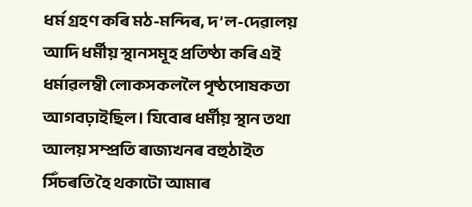ধৰ্ম গ্ৰহণ কৰি মঠ-মন্দিৰ, দ’ল-দেৱালয় আদি ধৰ্মীয় স্থানসমূহ প্ৰতিষ্ঠা কৰি এই ধৰ্মাৱলম্বী লোকসকললৈ পৃষ্ঠপোষকতা আগবঢ়াইছিল। যিবোৰ ধৰ্মীয় স্থান তথা আলয় সম্প্ৰতি ৰাজ্যখনৰ বহুঠাইত সিঁচৰতি হৈ থকাটো আমাৰ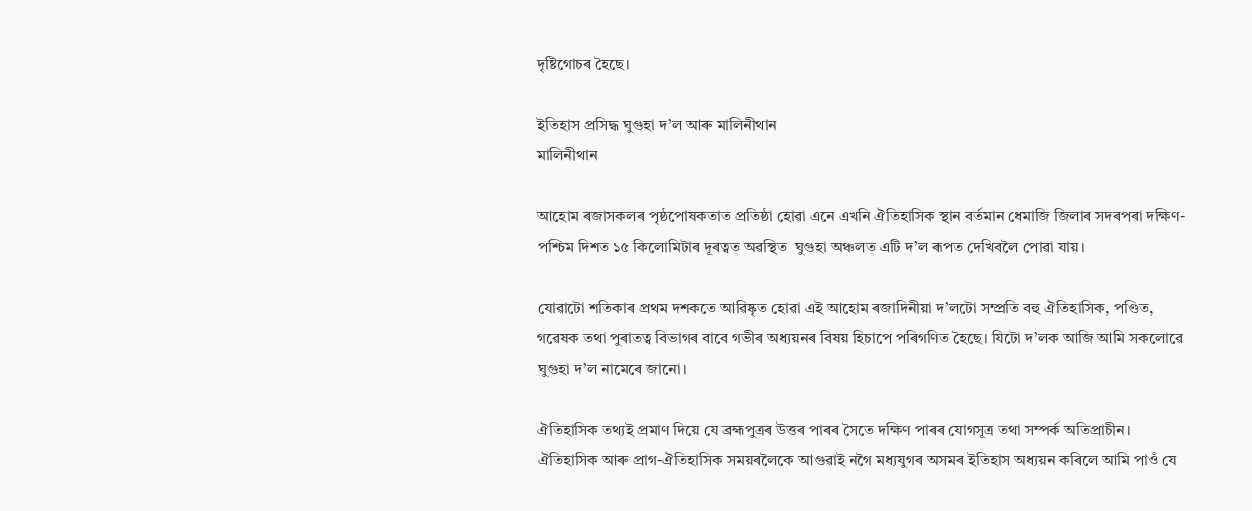দৃষ্টিগোচৰ হৈছে।

ইতিহাস প্ৰসিদ্ধ ঘুগুহা দ’ল আৰু মালিনীথান
মালিনীথান

আহোম ৰজাসকলৰ পৃষ্ঠপোষকতাত প্ৰতিষ্ঠা হোৱা এনে এখনি ঐতিহাসিক স্থান বৰ্তমান ধেমাজি জিলাৰ সদৰপৰা দক্ষিণ-পশ্চিম দিশত ১৫ কিলোমিটাৰ দূৰত্বত অৱস্থিত  ঘুগুহা অঞ্চলত এটি দ’ল ৰূপত দেখিবলৈ পোৱা যায়।

যোৱাটো শতিকাৰ প্ৰথম দশকতে আৱিষ্কৃত হোৱা এই আহোম ৰজাদিনীয়া দ’লটো সম্প্ৰতি বহু ঐতিহাসিক, পণ্ডিত, গৱেষক তথা পুৰাতত্ব বিভাগৰ বাবে গভীৰ অধ্যয়নৰ বিষয় হিচাপে পৰিগণিত হৈছে। যিটো দ’লক আজি আমি সকলোৱে ঘুগুহা দ’ল নামেৰে জানো।

ঐতিহাসিক তথ্যই প্ৰমাণ দিয়ে যে ব্ৰহ্মপুত্ৰৰ উত্তৰ পাৰৰ সৈতে দক্ষিণ পাৰৰ যোগসূত্ৰ তথা সম্পৰ্ক অতিপ্ৰাচীন। ঐতিহাসিক আৰু প্ৰাগ-ঐতিহাসিক সময়ৰলৈকে আগুৱাই নগৈ মধ্যযুগৰ অসমৰ ইতিহাস অধ্যয়ন কৰিলে আমি পাওঁ যে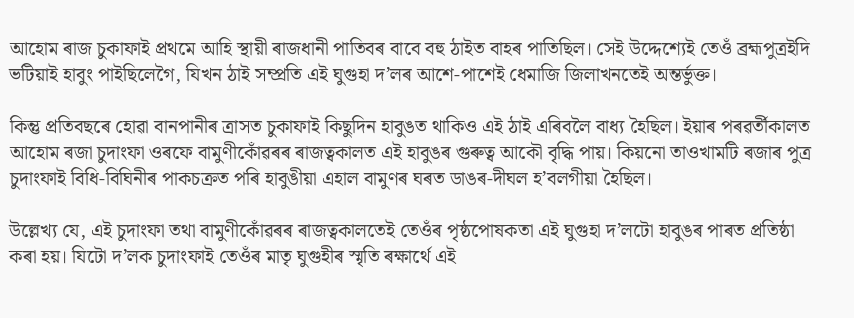আহোম ৰাজ চুকাফাই প্ৰথমে আহি স্থায়ী ৰাজধানী পাতিবৰ বাবে বহু ঠাইত বাহৰ পাতিছিল। সেই উদ্দেশ্যেই তেওঁ ব্ৰহ্মপুত্ৰইদি ভটিয়াই হাবুং পাইছিলেগৈ, যিখন ঠাই সম্প্ৰতি এই ঘুগুহা দ’লৰ আশে-পাশেই ধেমাজি জিলাখনতেই অন্তৰ্ভুক্ত।

কিন্তু প্ৰতিবছৰে হোৱা বানপানীৰ ত্ৰাসত চুকাফাই কিছুদিন হাবুঙত থাকিও এই ঠাই এৰিবলৈ বাধ্য হৈছিল। ইয়াৰ পৰৱৰ্তীকালত আহোম ৰজা চুদাংফা ওৰফে বামুণীকোঁৱৰৰ ৰাজত্বকালত এই হাবুঙৰ গুৰুত্ব আকৌ বৃদ্ধি পায়। কিয়নো তাওখামটি ৰজাৰ পুত্ৰ চুদাংফাই বিধি-বিঘিনীৰ পাকচক্ৰত পৰি হাবুঙীয়া এহাল বামুণৰ ঘৰত ডাঙৰ-দীঘল হ’বলগীয়া হৈছিল।

উল্লেখ্য যে, এই চুদাংফা তথা বামুণীকোঁৱৰৰ ৰাজত্বকালতেই তেওঁৰ পৃষ্ঠপোষকতা এই ঘুগুহা দ’লটো হাবুঙৰ পাৰত প্ৰতিষ্ঠা কৰা হয়। যিটো দ’লক চুদাংফাই তেওঁৰ মাতৃ ঘুগুহীৰ স্মৃতি ৰক্ষাৰ্থে এই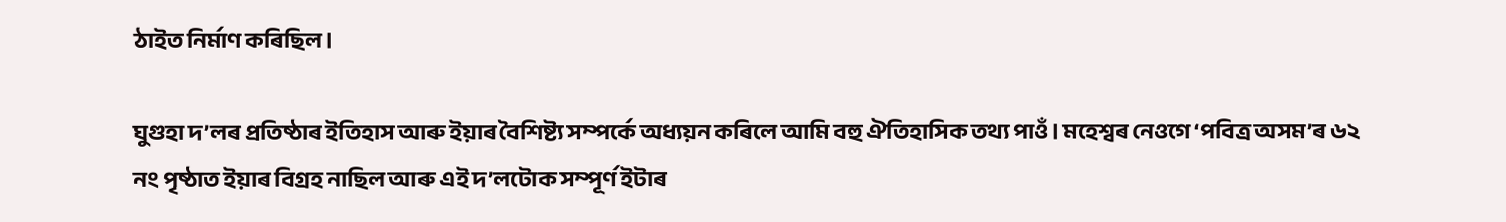ঠাইত নিৰ্মাণ কৰিছিল।

ঘুগুহা দ’লৰ প্ৰতিষ্ঠাৰ ইতিহাস আৰু ইয়াৰ বৈশিষ্ট্য সম্পৰ্কে অধ্যয়ন কৰিলে আমি বহু ঐতিহাসিক তথ্য পাওঁ। মহেশ্বৰ নেওগে ‘পবিত্ৰ অসম’ৰ ৬২ নং পৃষ্ঠাত ইয়াৰ বিগ্ৰহ নাছিল আৰু এই দ’লটোক সম্পূৰ্ণ ইটাৰ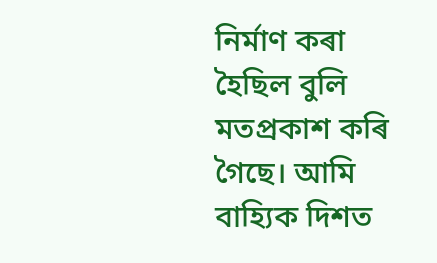নিৰ্মাণ কৰা হৈছিল বুলি মতপ্ৰকাশ কৰি গৈছে। আমি বাহ্যিক দিশত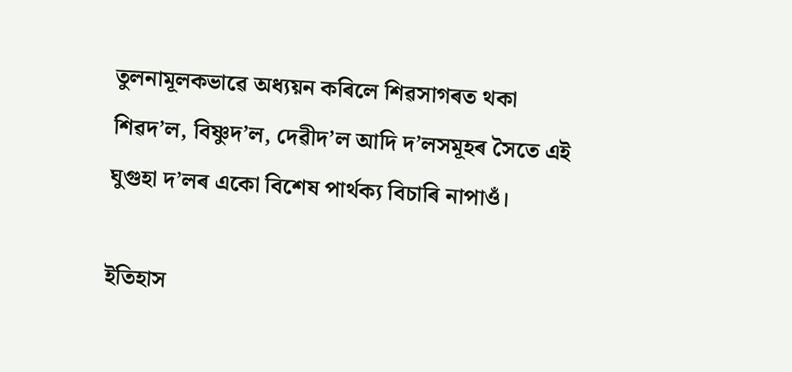তুলনামূলকভাৱে অধ্যয়ন কৰিলে শিৱসাগৰত থকা শিৱদ’ল, বিষ্ণুদ’ল, দেৱীদ’ল আদি দ’লসমূহৰ সৈতে এই ঘুগুহা দ’লৰ একো বিশেষ পাৰ্থক্য বিচাৰি নাপাওঁ।

ইতিহাস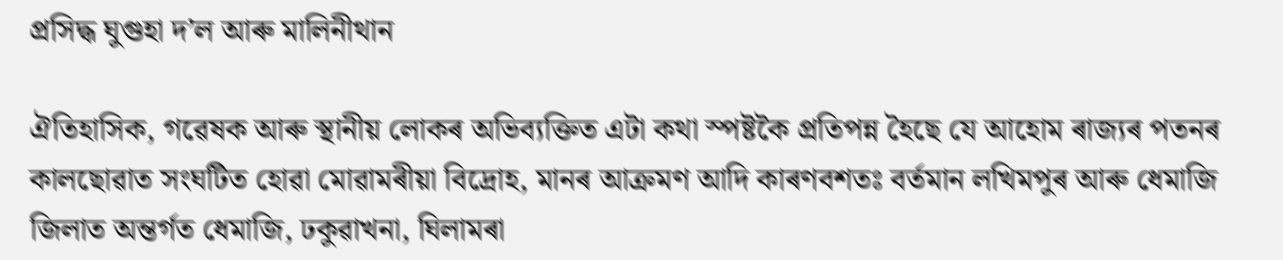প্ৰসিদ্ধ ঘুগুহা দ’ল আৰু মালিনীথান

ঐতিহাসিক, গৱেষক আৰু স্থানীয় লোকৰ অভিব্যক্তিত এটা কথা স্পষ্টকৈ প্ৰতিপন্ন হৈছে যে আহোম ৰাজ্যৰ পতনৰ কালছোৱাত সংঘটিত হোৱা মোৱামৰীয়া বিদ্ৰোহ, মানৰ আক্ৰমণ আদি কাৰণবশতঃ বৰ্তমান লখিমপুৰ আৰু ধেমাজি জিলাত অন্তৰ্গত ধেমাজি, ঢকুৱাখনা, ঘিলামৰা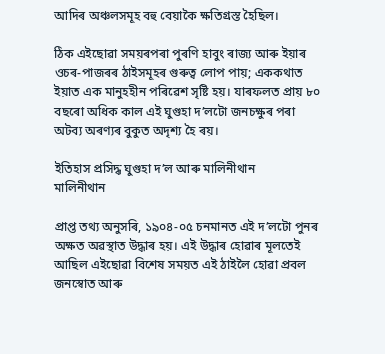আদিৰ অঞ্চলসমূহ বহু বেয়াকৈ ক্ষতিগ্ৰস্ত হৈছিল।

ঠিক এইছোৱা সময়ৰপৰা পুৰণি হাবুং ৰাজ্য আৰু ইয়াৰ ওচৰ-পাজৰৰ ঠাইসমূহৰ গুৰুত্ব লোপ পায়; এককথাত ইয়াত এক মানুহহীন পৰিৱেশ সৃষ্টি হয়। যাৰফলত প্ৰায় ৮০ বছৰো অধিক কাল এই ঘুগুহা দ’লটো জনচক্ষুৰ পৰা অটব্য অৰণ্যৰ বুকুত অদৃশ্য হৈ ৰয়।

ইতিহাস প্ৰসিদ্ধ ঘুগুহা দ’ল আৰু মালিনীথান
মালিনীথান

প্ৰাপ্ত তথ্য অনুসৰি, ১৯০৪-০৫ চনমানত এই দ’লটো পুনৰ অক্ষত অৱস্থাত উদ্ধাৰ হয়। এই উদ্ধাৰ হোৱাৰ মূলতেই আছিল এইছোৱা বিশেষ সময়ত এই ঠাইলৈ হোৱা প্ৰবল জনস্বোত আৰু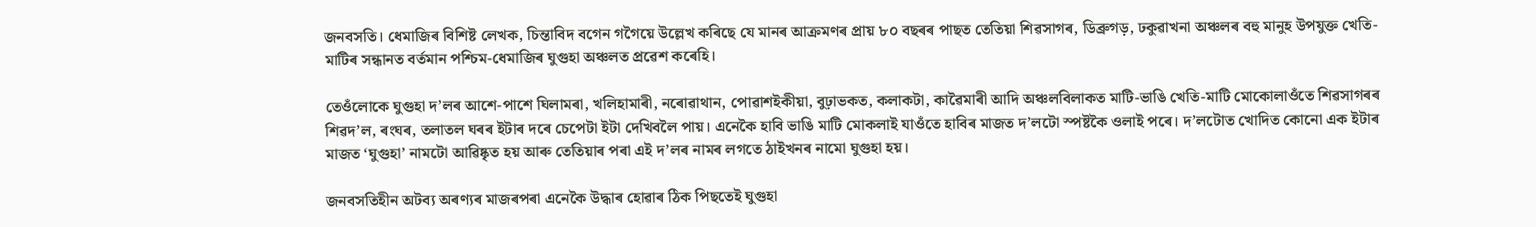জনবসতি। ধেমাজিৰ বিশিষ্ট লেখক, চিন্তাবিদ বগেন গগৈয়ে উল্লেখ কৰিছে যে মানৰ আক্ৰমণৰ প্ৰায় ৮০ বছৰৰ পাছত তেতিয়া শিৱসাগৰ, ডিব্ৰুগড়, ঢকুৱাখনা অঞ্চলৰ বহু মানুহ উপযুক্ত খেতি-মাটিৰ সন্ধানত বৰ্তমান পশ্চিম-ধেমাজিৰ ঘুগুহা অঞ্চলত প্ৰৱেশ কৰেহি।

তেওঁলোকে ঘুগুহা দ’লৰ আশে-পাশে ঘিলামৰা, খলিহামাৰী, নৰোৱাথান, পোৱাশইকীয়া, বুঢ়াভকত, কলাকটা, কাৱৈমাৰী আদি অঞ্চলবিলাকত মাটি-ভাঙি খেতি-মাটি মোকোলাওঁতে শিৱসাগৰৰ শিৱদ’ল, ৰংঘৰ, তলাতল ঘৰৰ ইটাৰ দৰে চেপেটা ইটা দেখিবলৈ পায়। এনেকৈ হাবি ভাঙি মাটি মোকলাই যাওঁতে হাবিৰ মাজত দ’লটো স্পষ্টকৈ ওলাই পৰে। দ’লটোত খোদিত কোনো এক ইটাৰ মাজত ‘ঘুগুহা’ নামটো আৱিষ্কৃত হয় আৰু তেতিয়াৰ পৰা এই দ’লৰ নামৰ লগতে ঠাইখনৰ নামো ঘুগুহা হয়।

জনবসতিহীন অটব্য অৰণ্যৰ মাজৰপৰা এনেকৈ উদ্ধাৰ হোৱাৰ ঠিক পিছতেই ঘুগুহা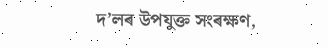দ’লৰ উপযুক্ত সংৰক্ষণ,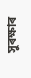সুৰক্ষাৰ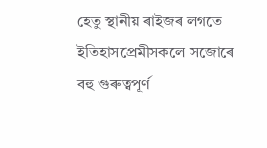হেতু স্থানীয় ৰাইজৰ লগতে ইতিহাসপ্ৰেমীসকলে সজোৰে বহু গুৰুত্বপূৰ্ণ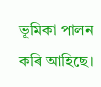ভূমিকা পালন কৰি আহিছে।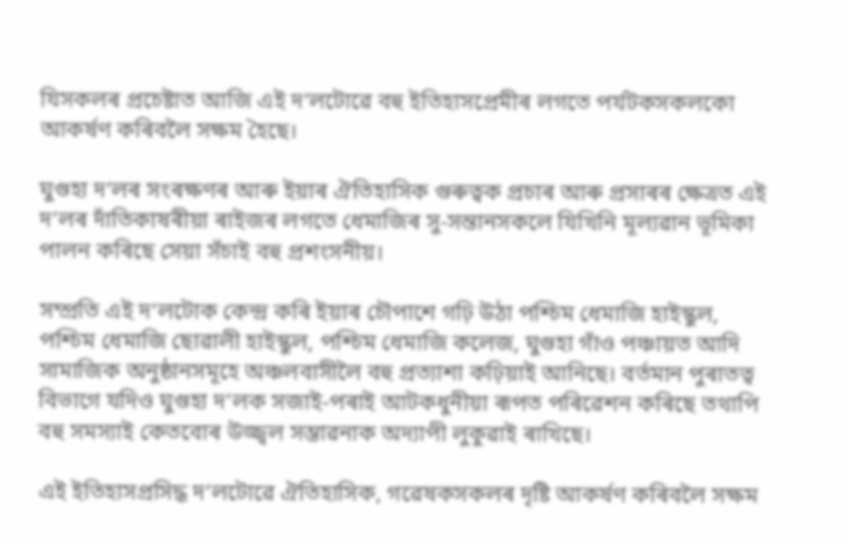যিসকলৰ প্ৰচেষ্টাত আজি এই দ’লটোৱে বহু ইতিহাসপ্ৰেমীৰ লগতে পৰ্যটকসকলকো আকৰ্ষণ কৰিবলৈ সক্ষম হৈছে।

ঘুগুহা দ’লৰ সংৰক্ষণৰ আৰু ইয়াৰ ঐতিহাসিক গুৰুত্বক প্ৰচাৰ আৰু প্ৰসাৰৰ ক্ষেত্ৰত এই দ’লৰ দাঁতিকাষৰীয়া ৰাইজৰ লগতে ধেমাজিৰ সু-সন্তানসকলে যিখিনি মূল্যৱান ভূমিকা পালন কৰিছে সেয়া সঁচাই বহু প্ৰশংসনীয়।

সম্প্ৰতি এই দ’লটোক কেন্দ্ৰ কৰি ইয়াৰ চৌপাশে গঢ়ি উঠা পশ্চিম ধেমাজি হাইস্কুল, পশ্চিম ধেমাজি ছোৱালী হাইস্কুল, পশ্চিম ধেমাজি কলেজ, ঘুগুহা গাঁও পঞ্চায়ত আদি সামাজিক অনুষ্ঠানসমূহে অঞ্চলবাসীলৈ বহু প্ৰত্যাশা কঢ়িয়াই আনিছে। বৰ্তমান পুৰাতত্ব বিভাগে যদিও ঘুগুহা দ’লক সজাই-পৰাই আটকধুনীয়া ৰূপত পৰিৱেশন কৰিছে তথাপি বহু সমস্যাই কেতবোৰ উজ্জ্বল সম্ভাৱনাক অদ্যাপী লুকুৱাই ৰাখিছে।

এই ইতিহাসপ্ৰসিদ্ধ দ’লটোৱে ঐতিহাসিক, গৱেষকসকলৰ দৃষ্টি আকৰ্ষণ কৰিবলৈ সক্ষম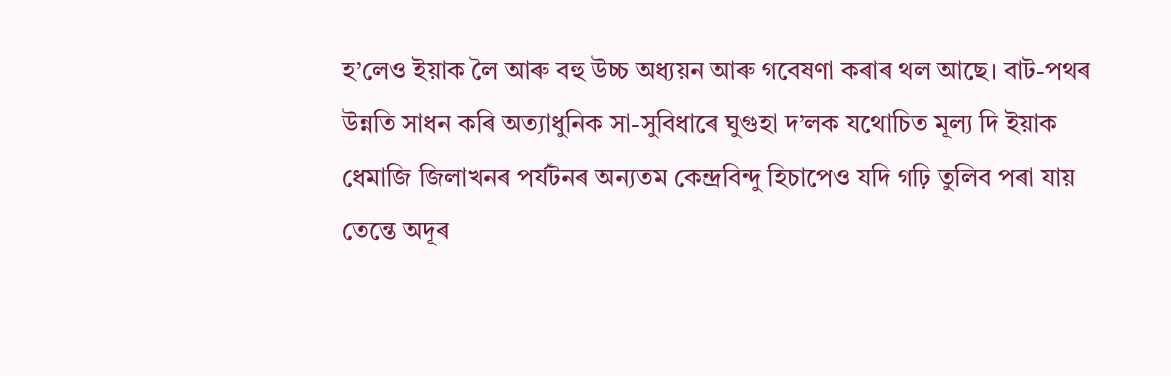হ’লেও ইয়াক লৈ আৰু বহু উচ্চ অধ্যয়ন আৰু গবেষণা কৰাৰ থল আছে। বাট-পথৰ উন্নতি সাধন কৰি অত্যাধুনিক সা-সুবিধাৰে ঘুগুহা দ’লক যথোচিত মূল্য দি ইয়াক ধেমাজি জিলাখনৰ পৰ্যটনৰ অন্যতম কেন্দ্ৰবিন্দু হিচাপেও যদি গঢ়ি তুলিব পৰা যায় তেন্তে অদূৰ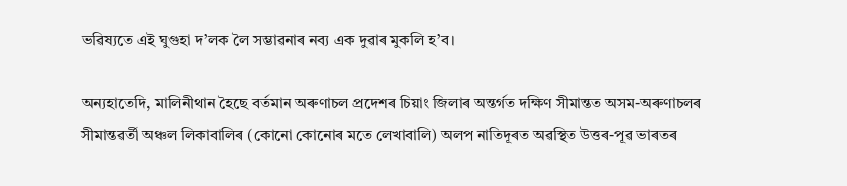ভৱিষ্যতে এই ঘুগুহা দ’লক লৈ সম্ভাৱনাৰ নব্য এক দুৱাৰ মুকলি হ’ব।

অন্যহাতেদি, মালিনীথান হৈছে বৰ্তমান অৰুণাচল প্ৰদেশৰ চিয়াং জিলাৰ অন্তৰ্গত দক্ষিণ সীমান্তত অসম-অৰুণাচলৰ সীমান্তৱৰ্তী অঞ্চল লিকাবালিৰ (কোনো কোনোৰ মতে লেখাবালি) অলপ নাতিদূৰত অৱস্থিত উত্তৰ-পূৱ ভাৰতৰ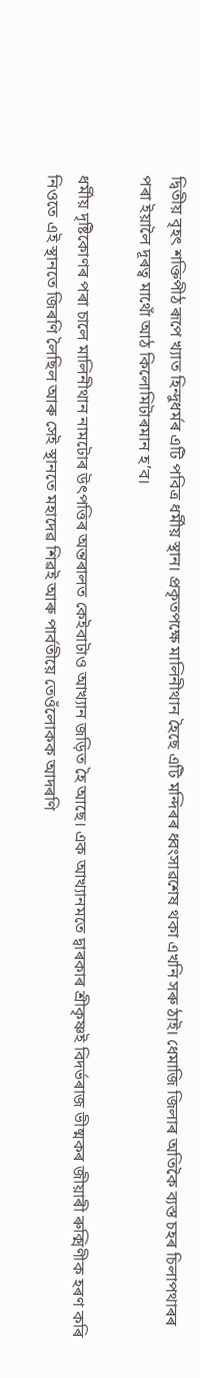দ্বিতীয় বৃহৎ শক্তিপীঠ ৰূপে খ্যাত হিন্দুধৰ্মৰ এটি পবিত্ৰ ধৰ্মীয় স্থান। প্ৰকৃতপক্ষে মালিনীথান হৈছে এটি মন্দিৰৰ ধ্বংসাৱশেষ থকা এখনি সৰু ঠাই। ধেমাজি জিলাৰ অতিকৈ ব্যস্ত চহৰ চিলাপথাৰৰ পৰা ইয়ালৈ দূৰত্ব মাথোঁ আঠ কিলোমিটাৰমান হ’ব।

ধৰ্মীয় দৃষ্টিকোণৰ পৰা চালে মালিনীথান নামটোৰ উৎপত্তিৰ অন্তৰালত কেইবাটাও আখ্যান জড়িত হৈ আছে। এক আখ্যানমতে দ্বাৰকাৰ শ্ৰীকৃষ্ণই বিদৰ্ভৰাজ ভীষ্মকৰ জীয়াৰী ৰুক্মিণীক হৰণ কৰি নিওতে এই স্থানতে জিৰণি লৈছিল আৰু সেই স্থানতে মহাদেৱ শিৱই আৰু পাৰ্বতীয়ে তেওঁলোকক আদৰণি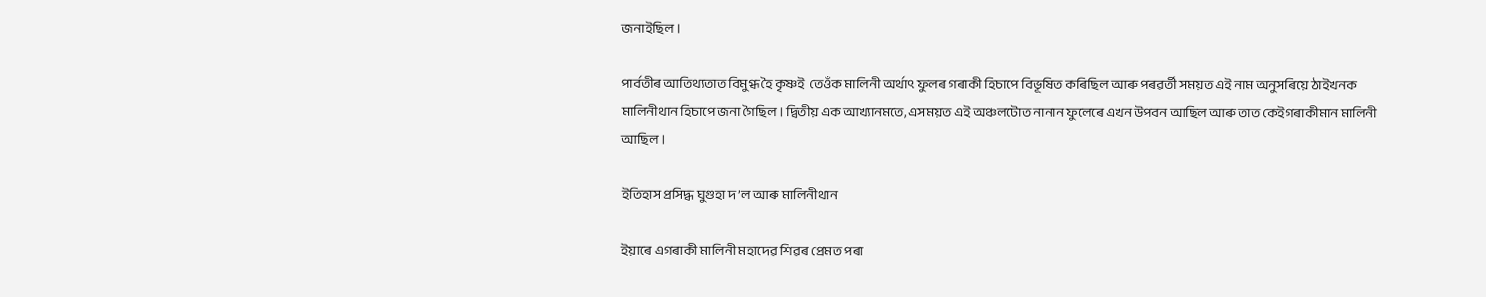জনাইছিল।

পাৰ্বতীৰ আতিথ্যতাত বিমুগ্ধ হৈ কৃষ্ণই  তেওঁক মালিনী অৰ্থাৎ ফুলৰ গৰাকী হিচাপে বিভূষিত কৰিছিল আৰু পৰৱৰ্তী সময়ত এই নাম অনুসৰিয়ে ঠাইখনক মালিনীথান হিচাপে জনা গৈছিল। দ্বিতীয় এক আখ্যানমতে, এসময়ত এই অঞ্চলটোত নানান ফুলেৰে এখন উপবন আছিল আৰু তাত কেইগৰাকীমান মালিনী আছিল।

ইতিহাস প্ৰসিদ্ধ ঘুগুহা দ’ল আৰু মালিনীথান

ইয়াৰে এগৰাকী মালিনী মহাদেৱ শিৱৰ প্ৰেমত পৰা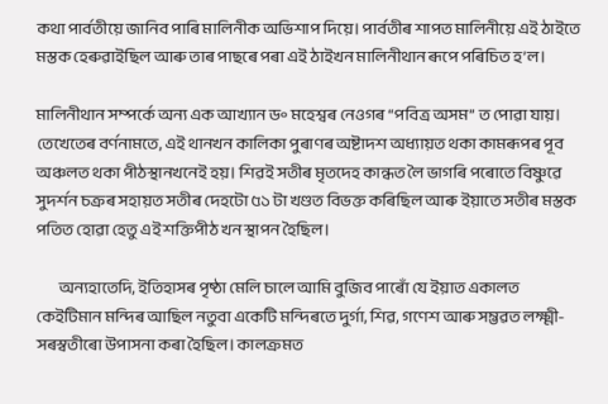কথা পাৰ্বতীয়ে জানিব পাৰি মালিনীক অভিশাপ দিয়ে। পাৰ্বতীৰ শাপত মালিনীয়ে এই ঠাইতে মস্তক হেৰুৱাইছিল আৰু তাৰ পাছৰে পৰা এই ঠাইখন মালিনীথান ৰূপে পৰিচিত হ’ল।

মালিনীথান সম্পৰ্কে অন্য এক আখ্যান ড৹ মহেশ্বৰ নেওগৰ “পবিত্র অসম” ত পোৱা যায়। তেখেতেৰ বৰ্ণনামতে, এই থানখন কালিকা পুৰাণৰ অষ্টাদশ অধ্যায়ত থকা কামৰূপৰ পূব অঞ্চলত থকা পীঠস্থানখনেই হয়। শিৱই সতীৰ মৃতদেহ কান্ধত লৈ ভাগৰি পৰোতে বিষ্ণুৱে সুদৰ্শন চক্ৰৰ সহায়ত সতীৰ দেহটো ৫১ টা খণ্ডত বিভক্ত কৰিছিল আৰু ইয়াতে সতীৰ মস্তক পতিত হোৱা হেতু এই শক্তিপীঠ খন স্থাপন হৈছিল।

        অন্যহাতেদি, ইতিহাসৰ পৃষ্ঠা মেলি চালে আমি বুজিব পাৰোঁ যে ইয়াত একালত কেইটিমান মন্দিৰ আছিল নতুবা একেটি মন্দিৰতে দুৰ্গা, শিৱ, গণেশ আৰু সম্ভৱত লক্ষ্মী-সৰস্বতীৰো উপাসনা কৰা হৈছিল। কালক্ৰমত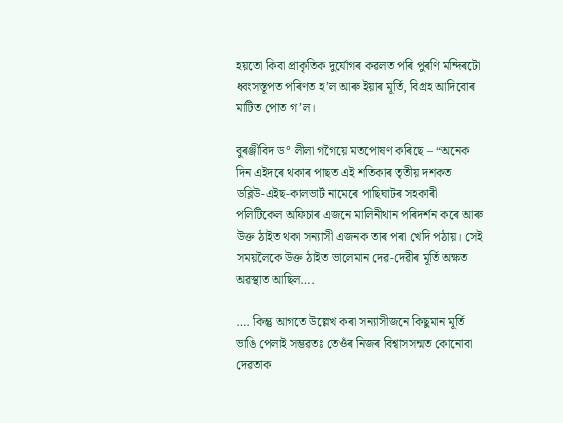হয়তো কিবা প্ৰাকৃতিক দুৰ্যোগৰ কৱলত পৰি পুৰণি মন্দিৰটো ধ্বংসস্তূপত পৰিণত হ’ল আৰু ইয়াৰ মূৰ্তি, বিগ্ৰহ আদিবোৰ মাটিত পোত গ’ল।

বুৰঞ্জীবিদ ড° লীলা গগৈয়ে মতপোষণ কৰিছে – “অনেক দিন এইদৰে থকাৰ পাছত এই শতিকাৰ তৃতীয় দশকত ডব্লিউ-এইছ-কালভাৰ্ট নামেৰে পাছিঘাটৰ সহকাৰী পলিটিকেল অফিচাৰ এজনে মালিনীথান পৰিদৰ্শন কৰে আৰু উক্ত ঠাইত থকা সন্যাসী এজনক তাৰ পৰা খেদি পঠায়। সেই সময়লৈকে উক্ত ঠাইত ভালেমান দেৱ-দেৱীৰ মূৰ্তি অক্ষত অৱস্থাত আছিল….

…. কিন্তু আগতে উল্লেখ কৰা সন্যাসীজনে কিছুমান মূৰ্তি ভাঙি পেলাই সম্ভৱতঃ তেওঁৰ নিজৰ বিশ্বাসসন্মত কোনোবা দেৱতাক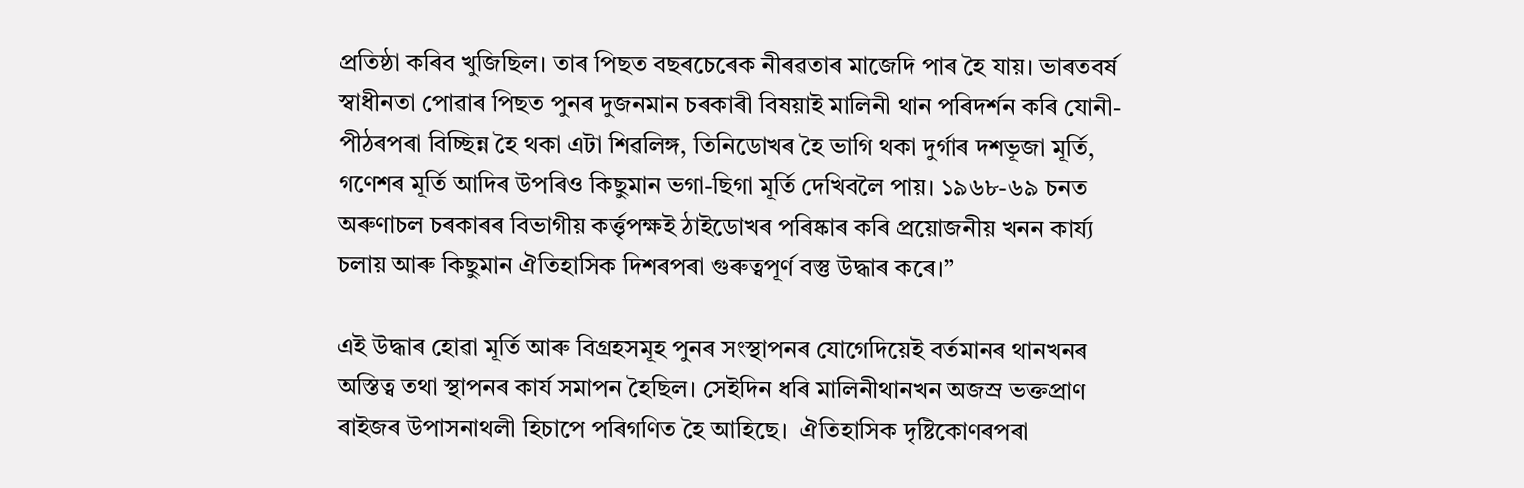প্ৰতিষ্ঠা কৰিব খুজিছিল। তাৰ পিছত বছৰচেৰেক নীৰৱতাৰ মাজেদি পাৰ হৈ যায়। ভাৰতবৰ্ষ স্বাধীনতা পোৱাৰ পিছত পুনৰ দুজনমান চৰকাৰী বিষয়াই মালিনী থান পৰিদৰ্শন কৰি যোনী-পীঠৰপৰা বিচ্ছিন্ন হৈ থকা এটা শিৱলিঙ্গ, তিনিডোখৰ হৈ ভাগি থকা দুৰ্গাৰ দশভূজা মূৰ্তি, গণেশৰ মূৰ্তি আদিৰ উপৰিও কিছুমান ভগা-ছিগা মূৰ্তি দেখিবলৈ পায়। ১৯৬৮-৬৯ চনত অৰুণাচল চৰকাৰৰ বিভাগীয় কৰ্ত্তৃপক্ষই ঠাইডোখৰ পৰিষ্কাৰ কৰি প্ৰয়োজনীয় খনন কাৰ্য্য চলায় আৰু কিছুমান ঐতিহাসিক দিশৰপৰা গুৰুত্বপূৰ্ণ বস্তু উদ্ধাৰ কৰে।”

এই উদ্ধাৰ হোৱা মূৰ্তি আৰু বিগ্ৰহসমূহ পুনৰ সংস্থাপনৰ যোগেদিয়েই বৰ্তমানৰ থানখনৰ অস্তিত্ব তথা স্থাপনৰ কাৰ্য সমাপন হৈছিল। সেইদিন ধৰি মালিনীথানখন অজস্ৰ ভক্তপ্ৰাণ ৰাইজৰ উপাসনাথলী হিচাপে পৰিগণিত হৈ আহিছে।  ঐতিহাসিক দৃষ্টিকোণৰপৰা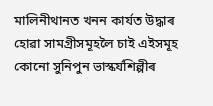মালিনীথানত খনন কাৰ্যত উদ্ধাৰ হোৱা সামগ্ৰীসমূহলৈ চাই এইসমূহ কোনো সুনিপুন ভাস্কৰ্যশিল্পীৰ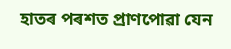হাতৰ পৰশত প্ৰাণপোৱা যেন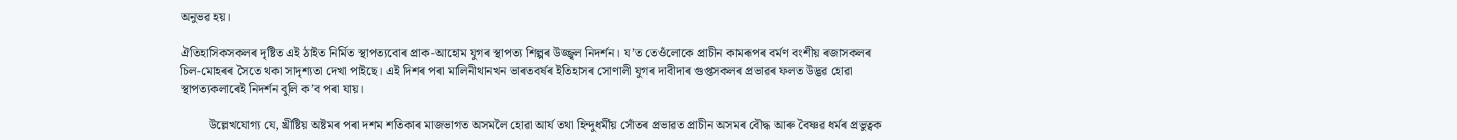অনুভৱ হয়।

ঐতিহাসিকসকলৰ দৃষ্টিত এই ঠাইত নিৰ্মিত স্থাপত্যবোৰ প্ৰাক-আহোম যুগৰ স্থাপত্য শিল্পৰ উজ্জ্বল নিদৰ্শন। য’ত তেওঁলোকে প্ৰাচীন কামৰূপৰ বৰ্মণ বংশীয় ৰজাসকলৰ চিল-মোহৰৰ সৈতে থকা সাদৃশ্যতা দেখা পাইছে। এই দিশৰ পৰা মালিনীথানখন ভাৰতবৰ্ষৰ ইতিহাসৰ সোণালী যুগৰ দাবীদাৰ গুপ্তসকলৰ প্ৰভাৱৰ ফলত উদ্ভৱ হোৱা স্থাপত্যকলাৰেই নিদৰ্শন বুলি ক’ব পৰা যায়।

         উল্লেখযোগ্য যে, খ্ৰীষ্টিয় অষ্টমৰ পৰা দশম শতিকাৰ মাজভাগত অসমলৈ হোৱা আৰ্য তথা হিন্দুধৰ্মীয় সোঁতৰ প্ৰভাৱত প্ৰাচীন অসমৰ বৌদ্ধ আৰু বৈষ্ণৱ ধৰ্মৰ প্ৰভুত্বক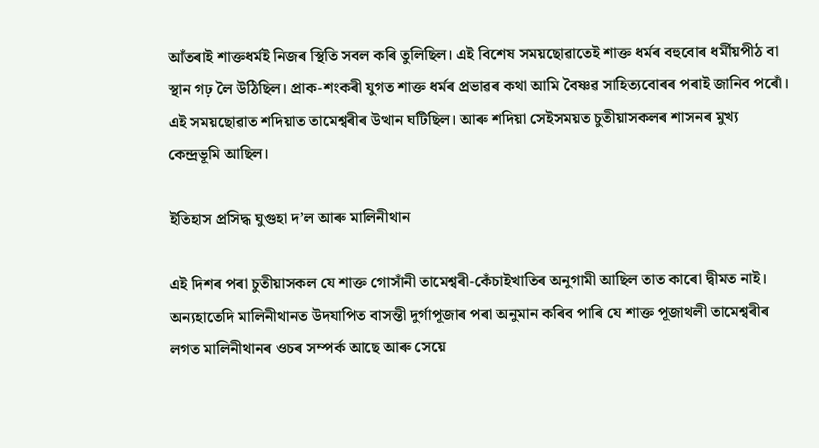আঁতৰাই শাক্তধৰ্মই নিজৰ স্থিতি সবল কৰি তুলিছিল। এই বিশেষ সময়ছোৱাতেই শাক্ত ধৰ্মৰ বহুবোৰ ধৰ্মীয়পীঠ বা স্থান গঢ় লৈ উঠিছিল। প্ৰাক-শংকৰী যুগত শাক্ত ধৰ্মৰ প্ৰভাৱৰ কথা আমি বৈষ্ণৱ সাহিত্যবোৰৰ পৰাই জানিব পৰোঁ। এই সময়ছোৱাত শদিয়াত তামেশ্বৰীৰ উত্থান ঘটিছিল। আৰু শদিয়া সেইসময়ত চুতীয়াসকলৰ শাসনৰ মুখ্য কেন্দ্ৰভূমি আছিল।

ইতিহাস প্ৰসিদ্ধ ঘুগুহা দ’ল আৰু মালিনীথান

এই দিশৰ পৰা চুতীয়াসকল যে শাক্ত গোসাঁনী তামেশ্বৰী-কেঁচাইখাতিৰ অনুগামী আছিল তাত কাৰো দ্বীমত নাই। অন্যহাতেদি মালিনীথানত উদযাপিত বাসন্তী দুৰ্গাপূজাৰ পৰা অনুমান কৰিব পাৰি যে শাক্ত পূজাথলী তামেশ্বৰীৰ লগত মালিনীথানৰ ওচৰ সম্পৰ্ক আছে আৰু সেয়ে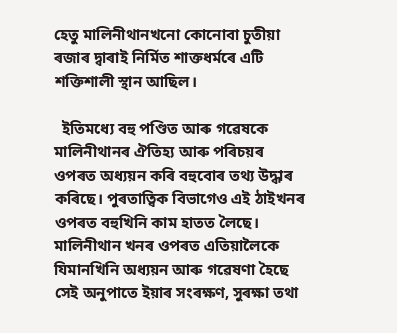হেতু মালিনীথানখনো কোনোবা চুতীয়া ৰজাৰ দ্বাৰাই নিৰ্মিত শাক্তধৰ্মৰে এটি শক্তিশালী স্থান আছিল।

  ইতিমধ্যে বহু পণ্ডিত আৰু গৱেষকে মালিনীথানৰ ঐতিহ্য আৰু পৰিচয়ৰ ওপৰত অধ্যয়ন কৰি বহুবোৰ তথ্য উদ্ধাৰ কৰিছে। পুৰতাত্বিক বিভাগেও এই ঠাইখনৰ ওপৰত বহুখিনি কাম হাতত লৈছে। মালিনীথান খনৰ ওপৰত এতিয়ালৈকে যিমানখিনি অধ্যয়ন আৰু গৱেষণা হৈছে সেই অনুপাতে ইয়াৰ সংৰক্ষণ, সুৰক্ষা তথা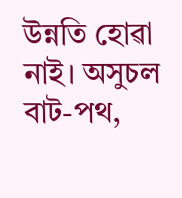উন্নতি হোৱা নাই। অসুচল বাট-পথ,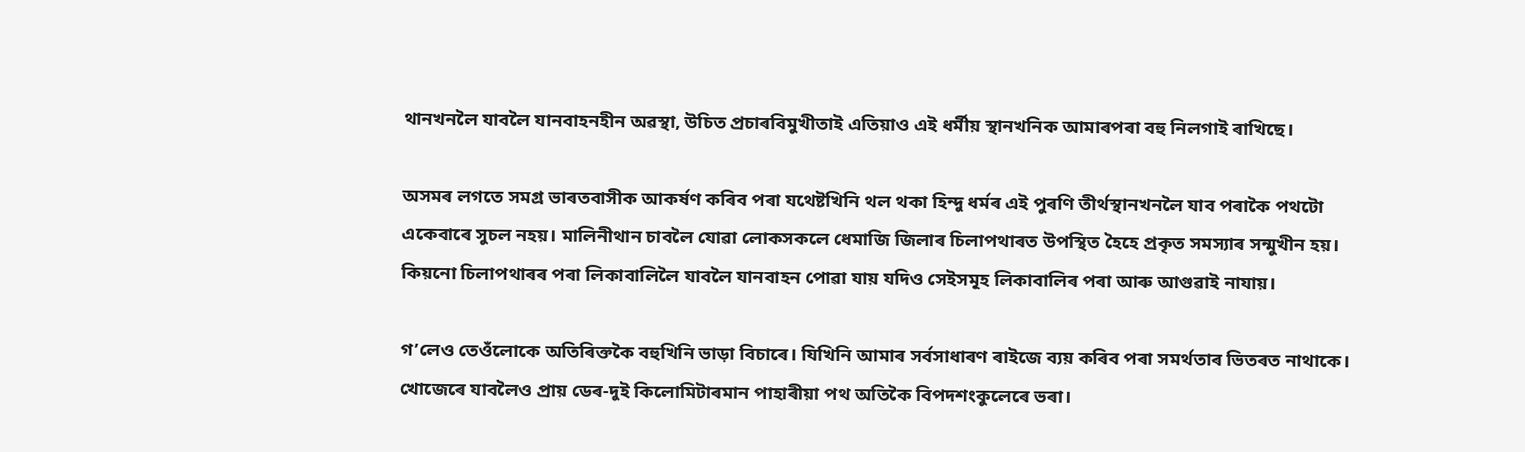থানখনলৈ যাবলৈ যানবাহনহীন অৱস্থা, উচিত প্ৰচাৰবিমুখীতাই এতিয়াও এই ধৰ্মীয় স্থানখনিক আমাৰপৰা বহু নিলগাই ৰাখিছে।

অসমৰ লগতে সমগ্ৰ ভাৰতবাসীক আকৰ্ষণ কৰিব পৰা যথেষ্টখিনি থল থকা হিন্দু ধৰ্মৰ এই পুৰণি তীৰ্থস্থানখনলৈ যাব পৰাকৈ পথটো একেবাৰে সুচল নহয়। মালিনীথান চাবলৈ যোৱা লোকসকলে ধেমাজি জিলাৰ চিলাপথাৰত উপস্থিত হৈহে প্ৰকৃত সমস্যাৰ সন্মুখীন হয়। কিয়নো চিলাপথাৰৰ পৰা লিকাবালিলৈ যাবলৈ যানবাহন পোৱা যায় যদিও সেইসমূহ লিকাবালিৰ পৰা আৰু আগুৱাই নাযায়।

গ’লেও তেওঁলোকে অতিৰিক্তকৈ বহুখিনি ভাড়া বিচাৰে। যিখিনি আমাৰ সৰ্বসাধাৰণ ৰাইজে ব্যয় কৰিব পৰা সমৰ্থতাৰ ভিতৰত নাথাকে। খোজেৰে যাবলৈও প্রায় ডেৰ-দুই কিলোমিটাৰমান পাহাৰীয়া পথ অতিকৈ বিপদশংকুলেৰে ভৰা।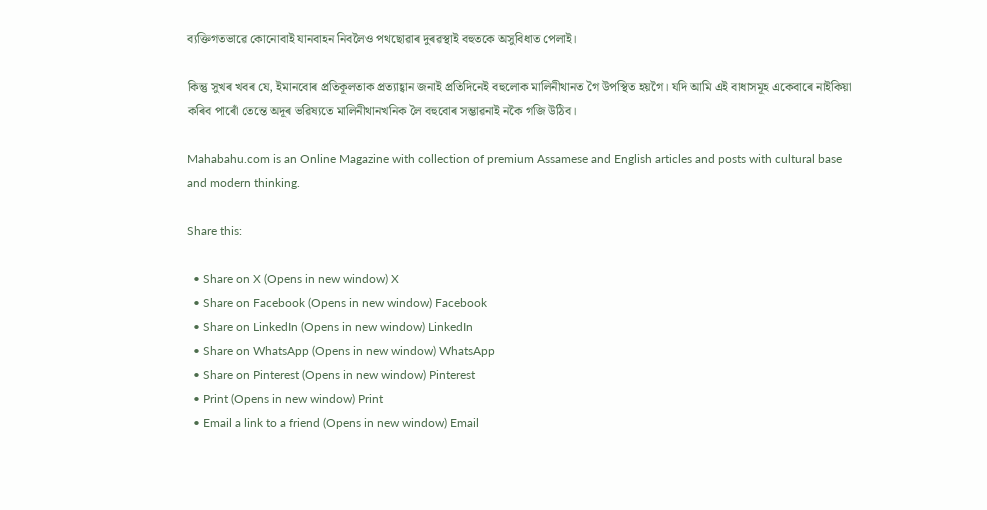ব্যক্তিগতভাৱে কোনোবাই যানবাহন নিবলৈও পথছোৱাৰ দুৰৱস্থাই বহুতকে অসুবিধাত পেলাই।

কিন্তু সুখৰ খবৰ যে, ইমানবোৰ প্ৰতিকূলতাক প্ৰত্যাহ্বান জনাই প্ৰতিদিনেই বহুলোক মালিনীথানত গৈ উপস্থিত হয়গৈ। যদি আমি এই বাধাসমূহ একেবাৰে নাইকিয়া কৰিব পাৰোঁ তেন্তে অদূৰ ভৱিষ্যতে মালিনীথানখনিক লৈ বহুবোৰ সম্ভাৱনাই নকৈ গজি উঠিব।

Mahabahu.com is an Online Magazine with collection of premium Assamese and English articles and posts with cultural base and modern thinking.

Share this:

  • Share on X (Opens in new window) X
  • Share on Facebook (Opens in new window) Facebook
  • Share on LinkedIn (Opens in new window) LinkedIn
  • Share on WhatsApp (Opens in new window) WhatsApp
  • Share on Pinterest (Opens in new window) Pinterest
  • Print (Opens in new window) Print
  • Email a link to a friend (Opens in new window) Email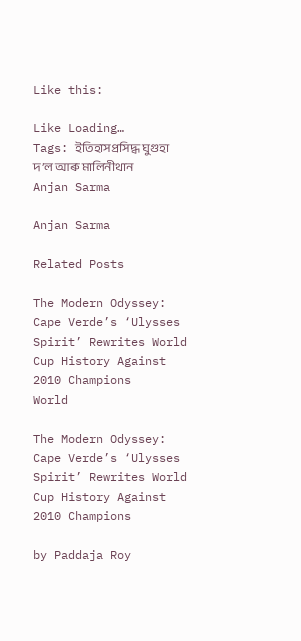Like this:

Like Loading…
Tags: ইতিহাসপ্ৰসিদ্ধ ঘুগুহা দ’ল আৰু মালিনীথান
Anjan Sarma

Anjan Sarma

Related Posts

The Modern Odyssey: Cape Verde’s ‘Ulysses Spirit’ Rewrites World Cup History Against 2010 Champions
World

The Modern Odyssey: Cape Verde’s ‘Ulysses Spirit’ Rewrites World Cup History Against 2010 Champions

by Paddaja Roy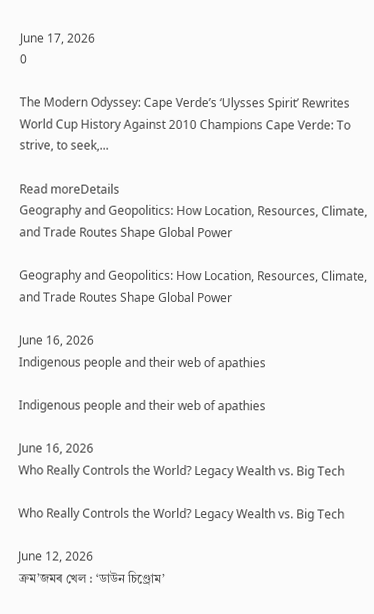June 17, 2026
0

The Modern Odyssey: Cape Verde’s ‘Ulysses Spirit’ Rewrites World Cup History Against 2010 Champions Cape Verde: To strive, to seek,...

Read moreDetails
Geography and Geopolitics: How Location, Resources, Climate, and Trade Routes Shape Global Power

Geography and Geopolitics: How Location, Resources, Climate, and Trade Routes Shape Global Power

June 16, 2026
Indigenous people and their web of apathies

Indigenous people and their web of apathies

June 16, 2026
Who Really Controls the World? Legacy Wealth vs. Big Tech

Who Really Controls the World? Legacy Wealth vs. Big Tech

June 12, 2026
ক্ৰম’জমৰ খেল : ‘ডাউন চিণ্ড্ৰোম’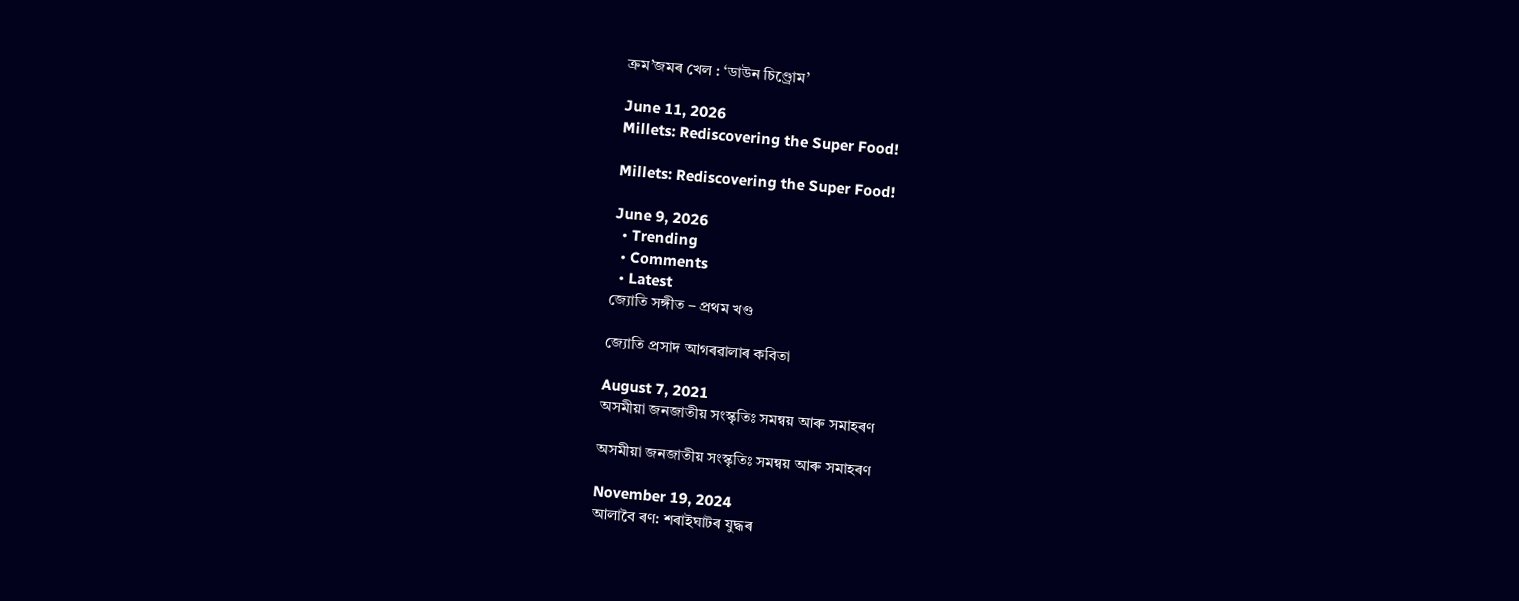ক্ৰম’জমৰ খেল : ‘ডাউন চিণ্ড্ৰোম’

June 11, 2026
Millets: Rediscovering the Super Food!

Millets: Rediscovering the Super Food!

June 9, 2026
  • Trending
  • Comments
  • Latest
জ্যোতি সঙ্গীত – প্ৰথম খণ্ড

জ্যোতি প্ৰসাদ আগৰৱালাৰ কবিতা

August 7, 2021
অসমীয়া জনজাতীয় সংস্কৃতিঃ সমন্বয় আৰু সমাহৰণ

অসমীয়া জনজাতীয় সংস্কৃতিঃ সমন্বয় আৰু সমাহৰণ

November 19, 2024
আলাবৈ ৰণ: শৰাইঘাটৰ যুদ্ধৰ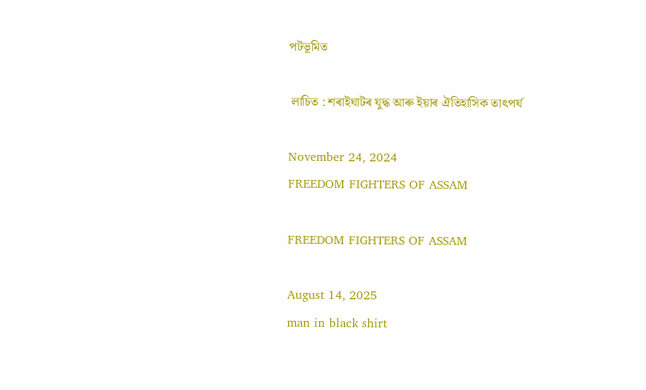পটভূমিত

 লাচিত : শৰাইঘাটৰ যুদ্ধ আৰু ইয়াৰ ঐতিহাসিক তাৎপৰ্য

November 24, 2024
FREEDOM FIGHTERS OF ASSAM

FREEDOM FIGHTERS OF ASSAM

August 14, 2025
man in black shirt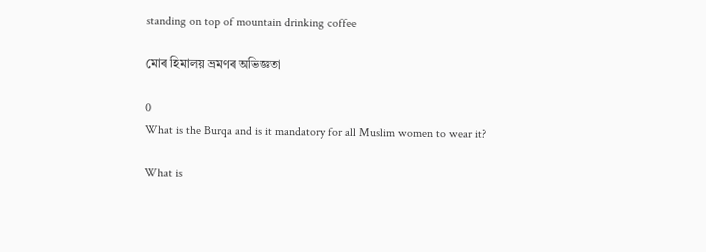standing on top of mountain drinking coffee

মোৰ হিমালয় ভ্ৰমণৰ অভিজ্ঞতা

0
What is the Burqa and is it mandatory for all Muslim women to wear it?

What is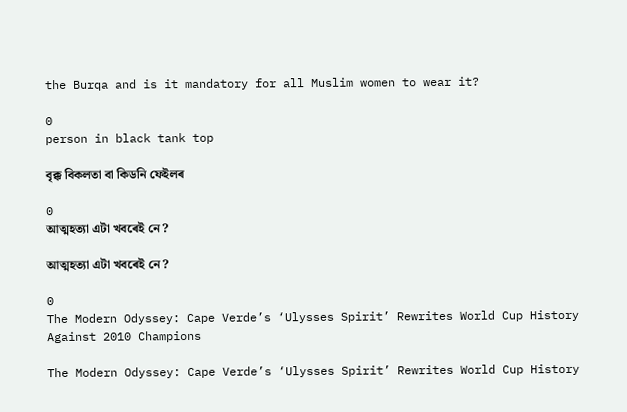the Burqa and is it mandatory for all Muslim women to wear it?

0
person in black tank top

বৃক্ক বিকলতা বা কিডনি ফেইলৰ

0
আত্মহত্যা এটা খবৰেই নে ?

আত্মহত্যা এটা খবৰেই নে ?

0
The Modern Odyssey: Cape Verde’s ‘Ulysses Spirit’ Rewrites World Cup History Against 2010 Champions

The Modern Odyssey: Cape Verde’s ‘Ulysses Spirit’ Rewrites World Cup History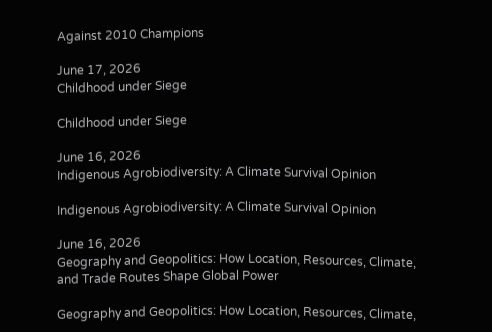Against 2010 Champions

June 17, 2026
Childhood under Siege

Childhood under Siege

June 16, 2026
Indigenous Agrobiodiversity: A Climate Survival Opinion

Indigenous Agrobiodiversity: A Climate Survival Opinion

June 16, 2026
Geography and Geopolitics: How Location, Resources, Climate, and Trade Routes Shape Global Power

Geography and Geopolitics: How Location, Resources, Climate,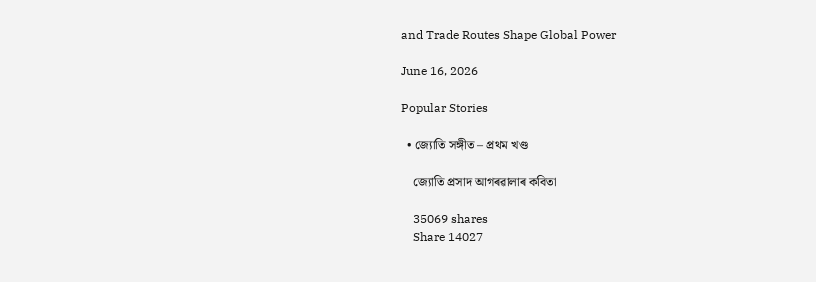and Trade Routes Shape Global Power

June 16, 2026

Popular Stories

  • জ্যোতি সঙ্গীত – প্ৰথম খণ্ড

    জ্যোতি প্ৰসাদ আগৰৱালাৰ কবিতা

    35069 shares
    Share 14027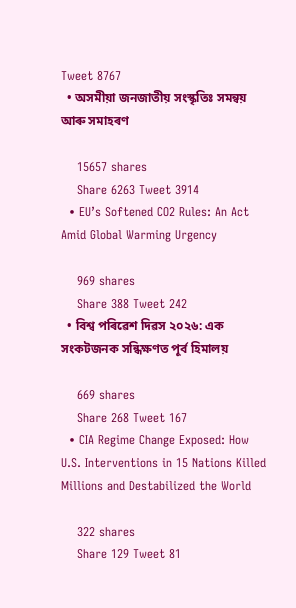Tweet 8767
  • অসমীয়া জনজাতীয় সংস্কৃতিঃ সমন্বয় আৰু সমাহৰণ

    15657 shares
    Share 6263 Tweet 3914
  • EU’s Softened CO2 Rules: An Act Amid Global Warming Urgency

    969 shares
    Share 388 Tweet 242
  • বিশ্ব পৰিৱেশ দিৱস ২০২৬: এক সংকটজনক সন্ধিক্ষণত পূৰ্ব হিমালয়

    669 shares
    Share 268 Tweet 167
  • CIA Regime Change Exposed: How U.S. Interventions in 15 Nations Killed Millions and Destabilized the World

    322 shares
    Share 129 Tweet 81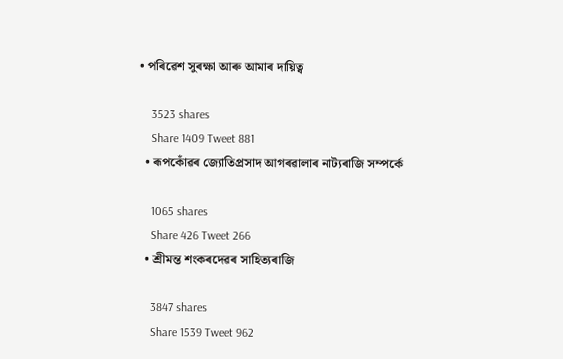• পৰিৱেশ সুৰক্ষা আৰু আমাৰ দায়িত্ব

    3523 shares
    Share 1409 Tweet 881
  • ৰূপকোঁৱৰ জ্যোতিপ্ৰসাদ আগৰৱালাৰ নাট্যৰাজি সম্পৰ্কে

    1065 shares
    Share 426 Tweet 266
  • শ্ৰীমন্ত শংকৰদেৱৰ সাহিত্যৰাজি

    3847 shares
    Share 1539 Tweet 962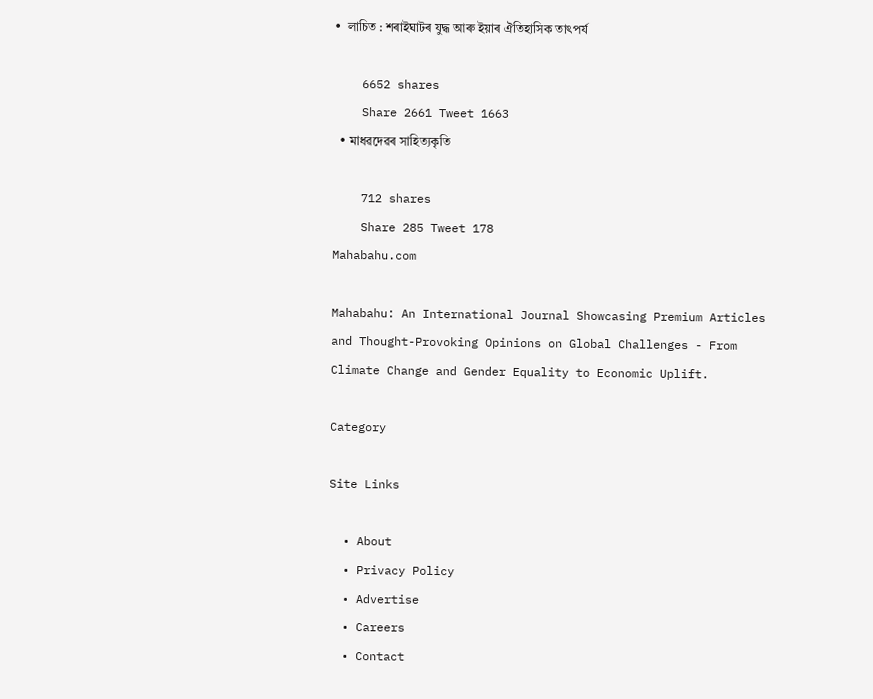•  লাচিত : শৰাইঘাটৰ যুদ্ধ আৰু ইয়াৰ ঐতিহাসিক তাৎপৰ্য

    6652 shares
    Share 2661 Tweet 1663
  • মাধৱদেৱৰ সাহিত্যকৃতি

    712 shares
    Share 285 Tweet 178
Mahabahu.com

Mahabahu: An International Journal Showcasing Premium Articles and Thought-Provoking Opinions on Global Challenges - From Climate Change and Gender Equality to Economic Uplift.

Category

Site Links

  • About
  • Privacy Policy
  • Advertise
  • Careers
  • Contact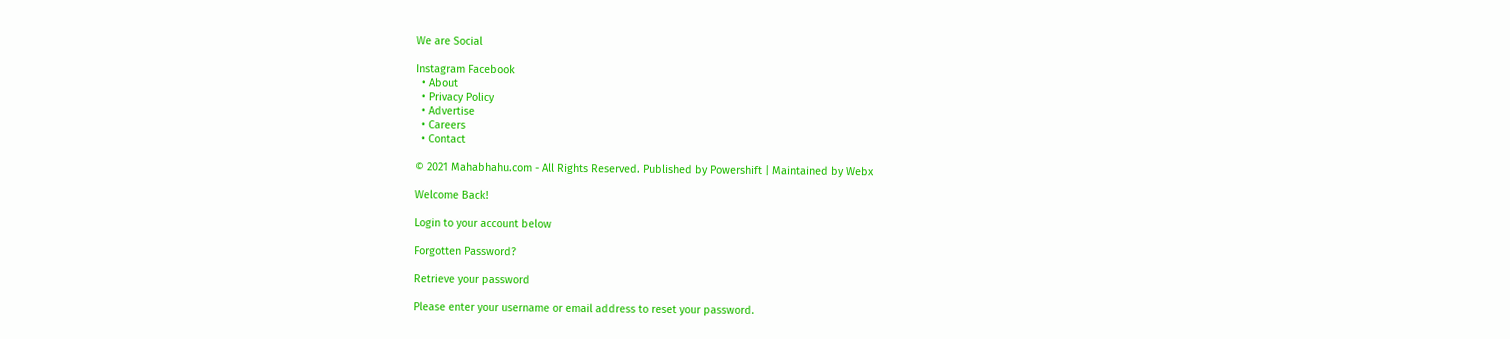We are Social

Instagram Facebook
  • About
  • Privacy Policy
  • Advertise
  • Careers
  • Contact

© 2021 Mahabhahu.com - All Rights Reserved. Published by Powershift | Maintained by Webx

Welcome Back!

Login to your account below

Forgotten Password?

Retrieve your password

Please enter your username or email address to reset your password.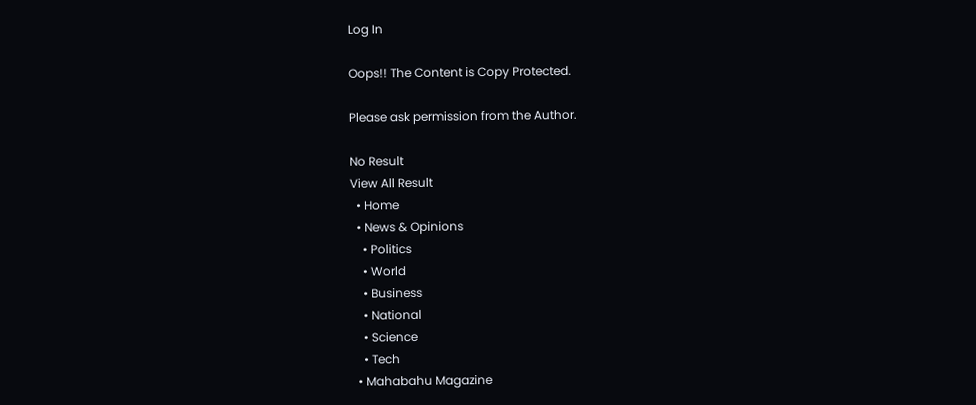Log In

Oops!! The Content is Copy Protected.

Please ask permission from the Author.

No Result
View All Result
  • Home
  • News & Opinions
    • Politics
    • World
    • Business
    • National
    • Science
    • Tech
  • Mahabahu Magazine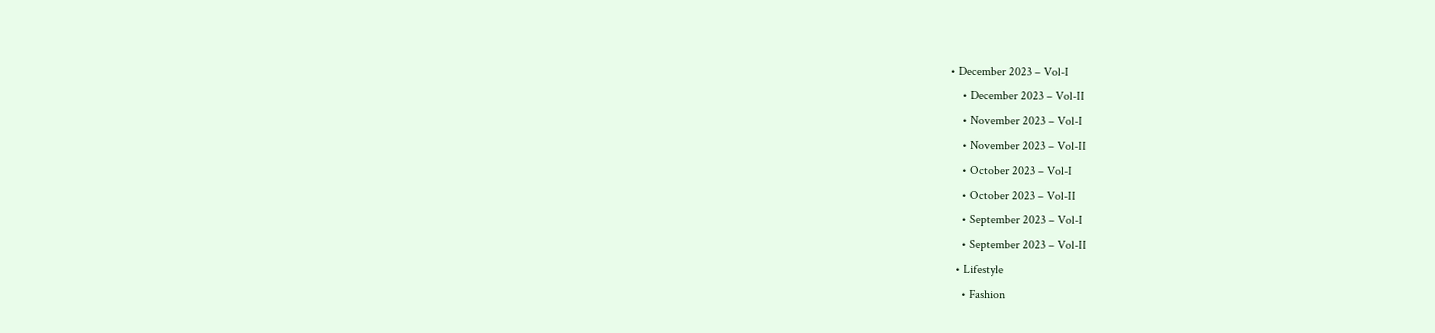• December 2023 – Vol-I
    • December 2023 – Vol-II
    • November 2023 – Vol-I
    • November 2023 – Vol-II
    • October 2023 – Vol-I
    • October 2023 – Vol-II
    • September 2023 – Vol-I
    • September 2023 – Vol-II
  • Lifestyle
    • Fashion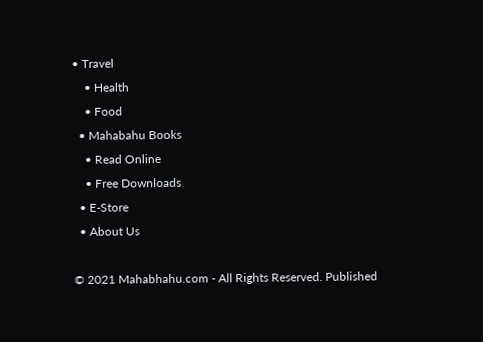• Travel
    • Health
    • Food
  • Mahabahu Books
    • Read Online
    • Free Downloads
  • E-Store
  • About Us

© 2021 Mahabhahu.com - All Rights Reserved. Published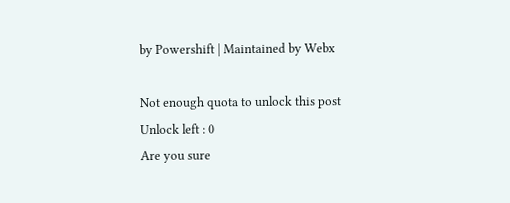by Powershift | Maintained by Webx

Not enough quota to unlock this post
Unlock left : 0
Are you sure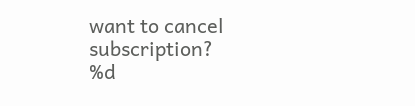want to cancel subscription?
%d